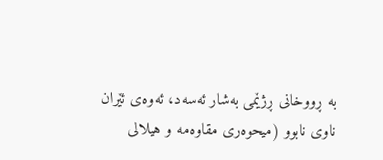به‌ ڕووخانی ڕژێمی به‌شار ئه‌سەد، ئه‌وه‌ی ئێران ناوی نابوو (میحوه‌ری مقاوه‌مه و هیلالی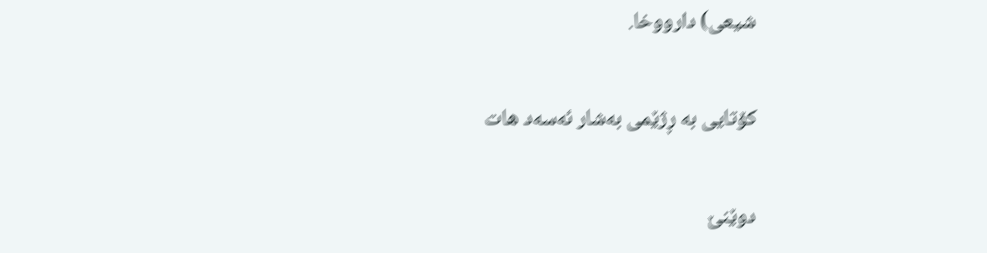شیعی) دارووخا.

کۆتایی بە ڕژێمی بەشار ئەسەد هات

دوێنێ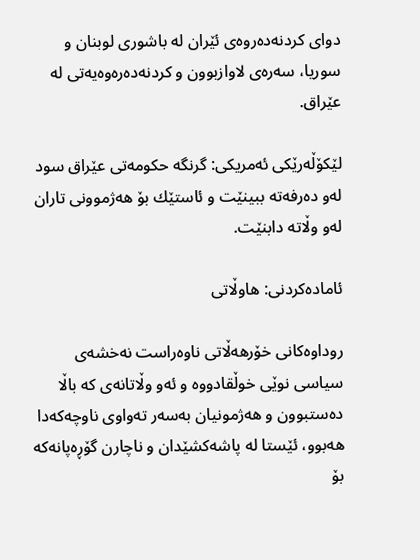دوای كردنه‌ده‌روه‌ی ئێران له ‌باشوری لوبنان و سوریا، سه‌ره‌ی لاوازبوون و كردنه‌ده‌ره‌وه‌یه‌تی له‌ عێراق.

لێكۆڵه‌رێکی ئه‌مریكی: گرنگه‌ حكومه‌تی عێراق سود له‌و ده‌رفه‌ته‌ ببینێت و ئاستێك بۆ هه‌ژموونی تاران له‌و وڵاته‌ دابنێت.

ئامادەکردنی: هاوڵاتی

روداوه‌كانی خۆرهه‌ڵاتی ناوه‌راست نه‌خشه‌ی سیاسی نوێی خوڵقادووه‌ و ئه‌و وڵاتانه‌ی كه‌ باڵا ده‌ستبوون و هه‌ژمونیان به‌سه‌ر ته‌واوی ناوچه‌كه‌دا هه‌بوو‌، ئێستا له‌ پاشه‌كشێدان و ناچارن گۆڕه‌پانه‌كه‌ بۆ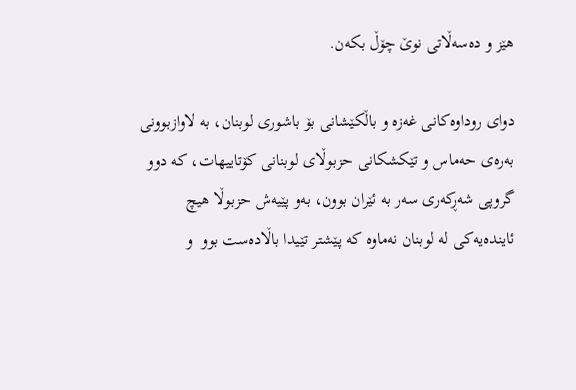هێز و ده‌سه‌ڵاتی نوێ چۆڵ بكه‌ن.

دوای روداوه‌كانی غه‌زه‌ و باڵكێشانی بۆ باشوری لوبنان، به‌ لاوازبوونی به‌ره‌ی حه‌ماس و تێكشكانی حزبوڵای لوبنانی كۆتاییهات، كه‌ دوو گروپی شه‌ڕكه‌ری سه‌ر به‌ ئێران بوون، به‌و پێیه‌ش حزبوڵا هیچ ئاینده‌یه‌كی له‌ لوبنان نه‌ماوه‌ كه‌ پێشتر تێیدا باڵاده‌ست بوو  و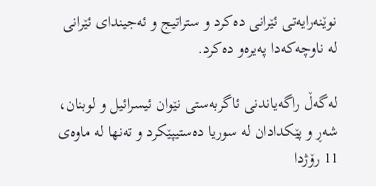نوێنه‌رایه‌تی ئێرانی ده‌كرد و ستراتیج و ئه‌جیندای ئێرانی له‌ ناوچه‌كه‌دا په‌یره‌و ده‌كرد.

له‌گه‌ڵ راگه‌یاندنی ئاگربه‌ستی نێوان ئیسرائیل و لوبنان، شه‌ڕ و پێكدادان له‌ سوریا ده‌ستیپێكرد و ته‌نها له‌ ماوه‌ی 11 رۆژدا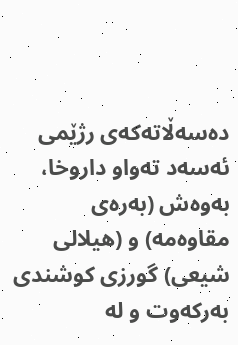ده‌سه‌ڵاته‌كه‌ی رژێمی ئه‌سه‌د ته‌واو داروخا، به‌وه‌ش (به‌ره‌ی مقاوه‌مه) و (هیلالی شیعی) گورزی كوشندی به‌ركه‌وت و له‌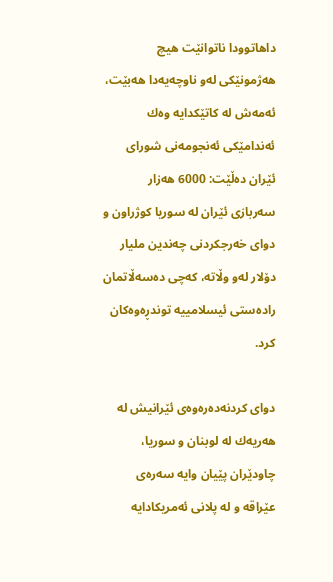داهاتوودا ناتوانێت هیچ هه‌ژمونێكی له‌و ناوچه‌یه‌دا هه‌بێت، ئەمەش له‌ كاتێكدایه‌ وه‌ك ئه‌ندامێكی ئه‌نجومه‌نی شورای ئێران ده‌ڵێت: 6000 هه‌زار سه‌ربازی ئێران له‌ سوریا كوژراون و دوای خه‌رجكردنی چه‌ندین ملیار دۆلار له‌و وڵاته‌، کەچی ده‌سه‌ڵاتمان راده‌ستی ئیسلامییه‌ توندڕه‌وه‌كان كرد.

دوای كردنه‌ده‌ره‌وه‌ی ئێرانیش له‌ هه‌ریه‌ك له‌ لوبنان و سوریا، چاودێران پێیان وایه‌ سه‌ره‌ی عێراقه‌ و له‌ پلانی ئه‌مریكادایه‌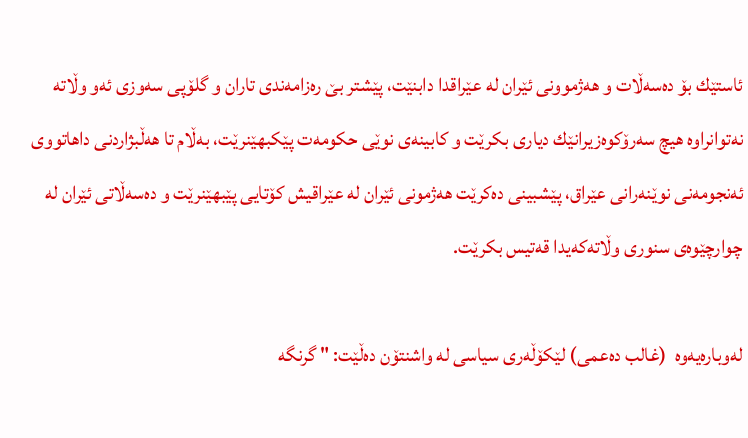ئاستێك بۆ ده‌سه‌ڵات و هه‌ژموونی ئێران له‌ عێراقدا دابنێت‌، پێشتر بێ ره‌زامه‌ندی تاران و گلۆپی سه‌وزی ئه‌و وڵاته‌ نه‌توانراوه‌ هیچ سه‌رۆكوه‌زیرانێك دیاری بكرێت و كابینه‌ی نوێی حكومه‌ت پێكبهێنرێت، به‌ڵام تا هه‌ڵبژاردنی داهاتووی ئه‌نجومه‌نی نوێنه‌رانی عێراق، پێشبینی ده‌كرێت هه‌ژمونی ئێران له‌ عێراقیش كۆتایی پێبهێنرێت و ده‌سه‌ڵاتی ئێران له‌ چوارچێوه‌ی سنوری وڵاته‌كه‌یدا قه‌تیس بكرێت.

له‌وباره‌یه‌وه‌  (غالب ده‌عمی) لێكۆڵه‌ری سیاسی له‌ واشنتۆن ده‌ڵێت: " گرنگه‌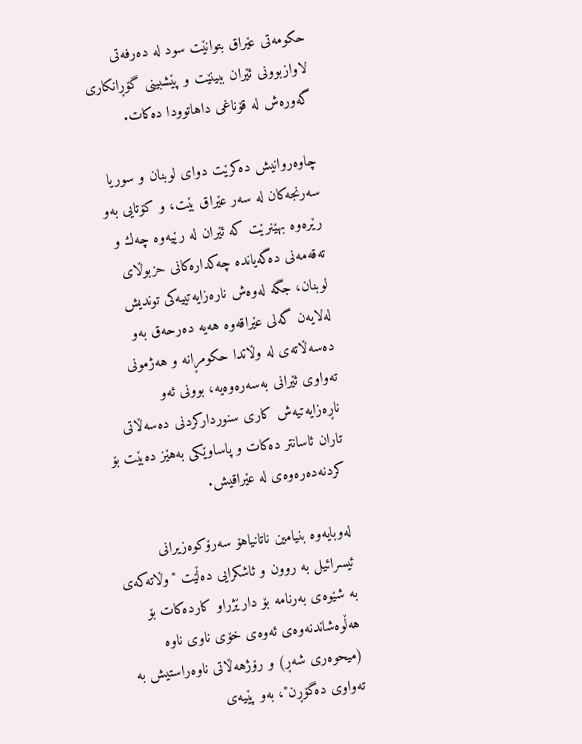حكومه‌تی عێراق بتوانێت سود له‌ ده‌رفه‌تی لاوازبوونی ئێران ببینێت و پێشبینی گۆڕانكاری گه‌وره‌ش له‌ قۆناغی داهاتوودا ده‌كات.

چاوه‌روانیش ده‌كرێت دوای لوبنان و سوریا سەرنجەکان له‌ سه‌ر عێراق بێت، و كۆتایی به‌و رێره‌وه‌ بهێنرێت كه‌ ئێران له‌ رێیه‌وه‌ چه‌ك و ته‌قه‌مه‌نی ده‌گه‌یانده‌ چه‌كداره‌كانی حزبوڵای لوبنان، جگە لەوەش ناره‌زایەتییەکی توندیش له‌لایه‌ن گه‌لی عێراقه‌وه‌ هەیە ده‌رحه‌ق به‌و ده‌سه‌ڵاته‌ی له‌ وڵاتدا حكومڕانه‌ و هه‌ژمونی ته‌واوی ئێرانی به‌سه‌ره‌وه‌یه‌، بوونی ئه‌و ناڕه‌زایەتیه‌ش‌ كاری سنورداركردنی ده‌سه‌ڵاتی تاران ئاسانتر ده‌كات و پاساوێكی به‌هێز ده‌بێت بۆ كردنه‌ده‌ره‌وه‌ی له‌ عێراقیش.

له‌وبایه‌وه‌ بنیامین ناتانیاهۆ سه‌رۆكوه‌زیرانی ئیسرائیل به‌ روون و ئاشكرایی ده‌ڵێت "وڵاته‌كه‌ی به‌ شێوه‌ی به‌رنامه‌ بۆ دارێژراو كارده‌كات بۆ هه‌ڵوه‌شاندنه‌وه‌ی ئه‌وه‌ی خۆی ناوی ناوه‌ (میحوه‌ری شه‌ڕ) و رۆژهه‌ڵاتی ناوه‌راستیش به‌ ته‌واوی ده‌گۆڕن"، ‌به‌و پێیه‌ی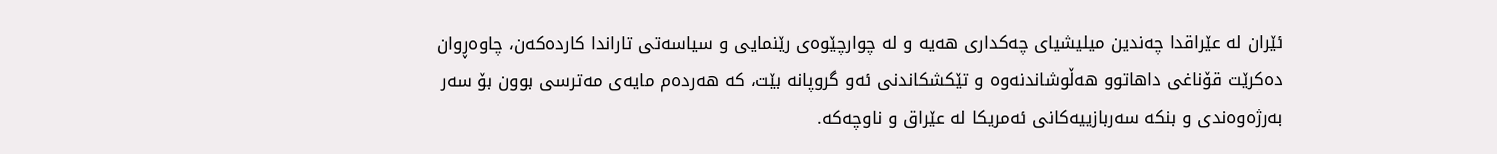ئێران له‌ عێراقدا چه‌ندین میلیشیای چه‌كداری هه‌یه‌ و له‌ چوارچێوه‌ی رێنمایی و سیاسه‌تی تاراندا كارده‌كه‌ن، چاوه‌ڕوان ده‌كرێت قۆناغی داهاتوو هه‌ڵوشاندنه‌وه‌ و تێكشكاندنی ئه‌و گروپانه‌ بێت، كه‌ هه‌رده‌م مایه‌ی مه‌ترسی بوون بۆ سه‌ر به‌رژه‌وه‌ندی و بنكه‌ سه‌ربازییه‌كانی ئه‌مریكا له‌ عێراق و ناوچه‌كه‌.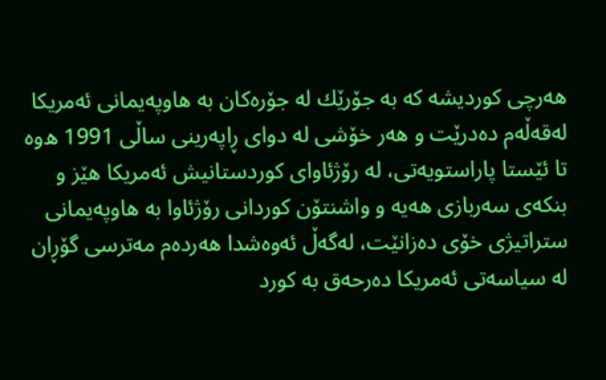هه‌رچی كوردیشه‌ كه‌ به ‌جۆرێك له‌ جۆره‌كان به‌ هاوپه‌یمانی ئه‌مریكا له‌قه‌ڵه‌م ده‌درێت و هه‌ر خۆشی له‌ دوای ڕاپه‌رینی ساڵی 1991 ه‌وه‌ تا ئێستا پاراستویه‌تی، له‌ رۆژئاوای كوردستانیش ئه‌مریكا هێز و بنكه‌ی سه‌ربازی هه‌یه‌ و واشنتۆن كوردانی رۆژئاوا به‌ هاوپه‌یمانی ستراتیژی خۆی ده‌زانێت، له‌گه‌ڵ ئه‌وه‌شدا هه‌رده‌م مه‌ترسی گۆڕان له‌ سیاسه‌تی ئه‌مریكا ده‌رحه‌ق به‌ كورد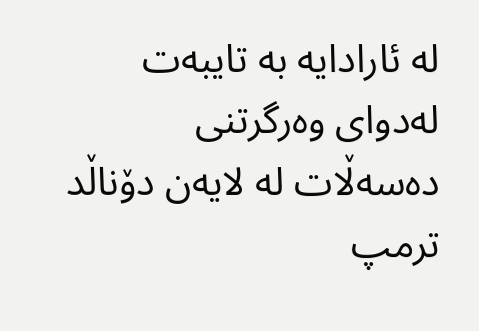له‌ ئارادایه‌ به‌ تایبه‌ت له‌دوای وه‌رگرتنی ده‌سه‌ڵات له‌ لایه‌ن دۆناڵد ترمپ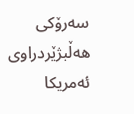سه‌رۆكی هه‌ڵبژێردراوی ئه‌مریكا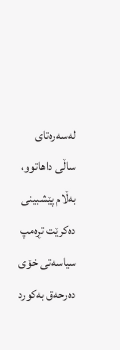له‌سه‌ره‌تای ساڵی داهاتوو، به‌ڵام پێشبینی ده‌كرێت تڕه‌مپ سیاسه‌تی خۆی ده‌رحه‌ق به‌كورد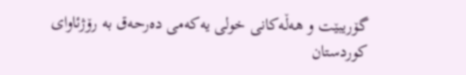گۆریبێت و هه‌ڵه‌كانی خولی یه‌كه‌می ده‌رحه‌ق به‌ رۆژئاوای كوردستان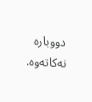دووباره‌ نه‌كاته‌وه‌.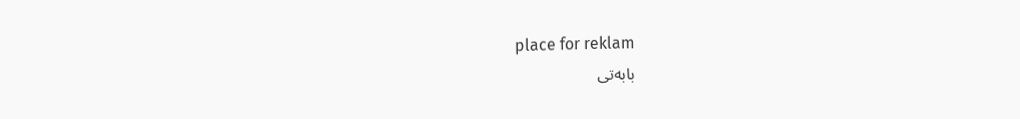place for reklam
بابه‌تی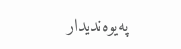په‌یوه‌ندیدار